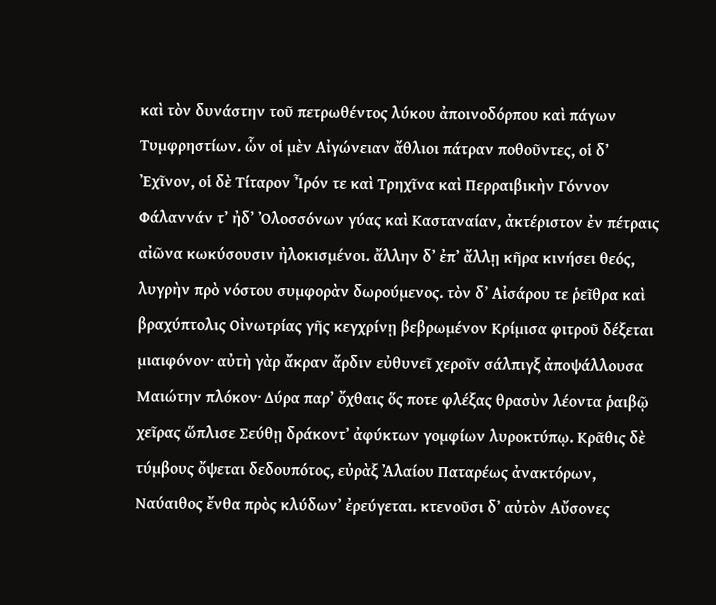καὶ τὸν δυνάστην τοῦ πετρωθέντος λύκου ἀποινοδόρπου καὶ πάγων Τυμφρηστίων. ὧν οἱ μὲν Αἰγώνειαν ἄθλιοι πάτραν ποθοῦντες, οἱ δʼ Ἐχῖνον, οἱ δὲ Τίταρον Ἶρόν τε καὶ Τρηχῖνα καὶ Περραιβικὴν Γόννον Φάλαννάν τʼ ἠδʼ Ὀλοσσόνων γύας καὶ Κασταναίαν, ἀκτέριστον ἐν πέτραις αἰῶνα κωκύσουσιν ἠλοκισμένοι. ἄλλην δʼ ἐπʼ ἄλλῃ κῆρα κινήσει θεός, λυγρὴν πρὸ νόστου συμφορὰν δωρούμενος. τὸν δʼ Αἰσάρου τε ῥεῖθρα καὶ βραχύπτολις Οἰνωτρίας γῆς κεγχρίνῃ βεβρωμένον Κρίμισα φιτροῦ δέξεται μιαιφόνον· αὐτὴ γὰρ ἄκραν ἄρδιν εὐθυνεῖ χεροῖν σάλπιγξ ἀποψάλλουσα Μαιώτην πλόκον· Δύρα παρʼ ὄχθαις ὅς ποτε φλέξας θρασὺν λέοντα ῥαιβῷ χεῖρας ὥπλισε Σεύθῃ δράκοντʼ ἀφύκτων γομφίων λυροκτύπῳ. Κρᾶθις δὲ τύμβους ὄψεται δεδουπότος, εὐρὰξ Ἀλαίου Παταρέως ἀνακτόρων, Ναύαιθος ἔνθα πρὸς κλύδωνʼ ἐρεύγεται. κτενοῦσι δʼ αὐτὸν Αὔσονες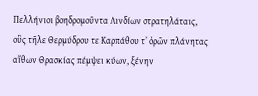Πελλήνιοι βοηδρομοῦντα Λινδίων στρατηλάταις, οὓς τῆλε Θερμύδρου τε Καρπάθου τʼ ὀρῶν πλάνητας αἴθων Θρασκίας πέμψει κύων, ξένην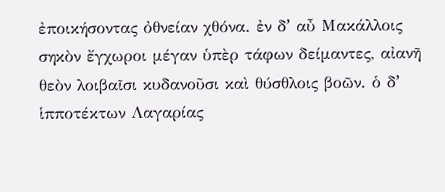ἐποικήσοντας ὀθνείαν χθόνα. ἐν δʼ αὖ Μακάλλοις σηκὸν ἔγχωροι μέγαν ὑπὲρ τάφων δείμαντες, αἰανῆ θεὸν λοιβαῖσι κυδανοῦσι καὶ θύσθλοις βοῶν. ὁ δʼ ἱπποτέκτων Λαγαρίας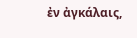ἐν ἀγκάλαις,